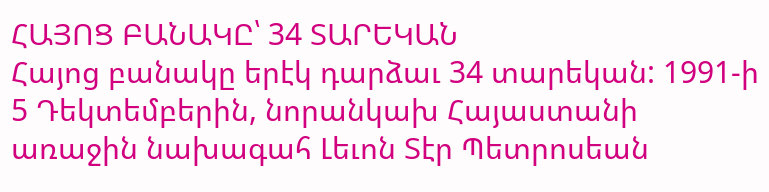ՀԱՅՈՑ ԲԱՆԱԿԸ՝ 34 ՏԱՐԵԿԱՆ
Հայոց բանակը երէկ դարձաւ 34 տարեկան: 1991-ի 5 Դեկտեմբերին, նորանկախ Հայաստանի առաջին նախագահ Լեւոն Տէր Պետրոսեան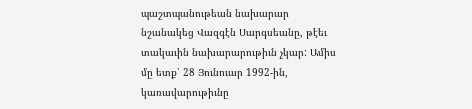պաշտպանութեան նախարար նշանակեց Վազգէն Սարգսեանը, թէեւ տակաւին նախարարութիւն չկար: Ամիս մը ետք՝ 28 Յունուար 1992-ին, կառավարութիւնը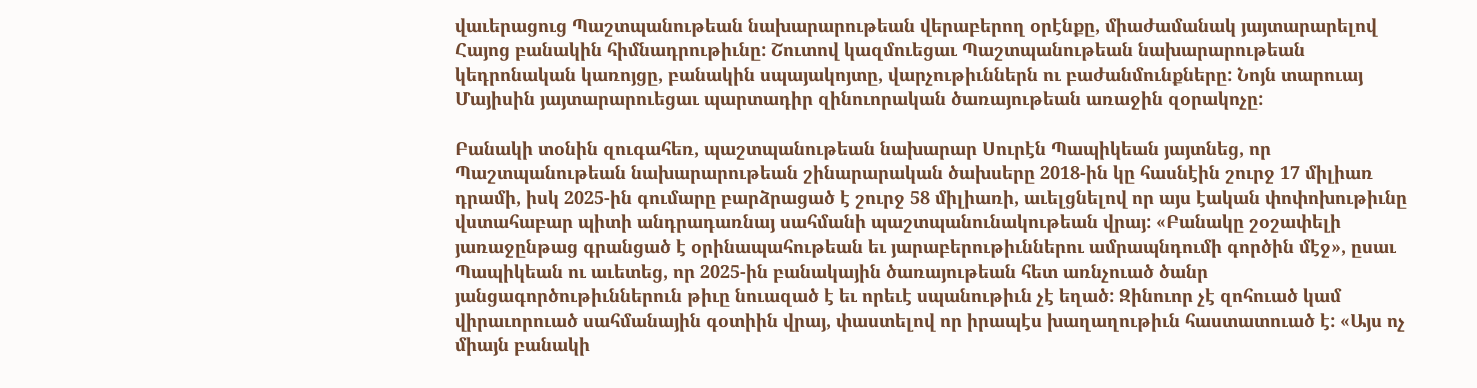վաւերացուց Պաշտպանութեան նախարարութեան վերաբերող օրէնքը, միաժամանակ յայտարարելով Հայոց բանակին հիմնադրութիւնը: Շուտով կազմուեցաւ Պաշտպանութեան նախարարութեան կեդրոնական կառոյցը, բանակին սպայակոյտը, վարչութիւններն ու բաժանմունքները: Նոյն տարուայ Մայիսին յայտարարուեցաւ պարտադիր զինուորական ծառայութեան առաջին զօրակոչը:

Բանակի տօնին զուգահեռ, պաշտպանութեան նախարար Սուրէն Պապիկեան յայտնեց, որ Պաշտպանութեան նախարարութեան շինարարական ծախսերը 2018-ին կը հասնէին շուրջ 17 միլիառ դրամի, իսկ 2025-ին գումարը բարձրացած է շուրջ 58 միլիառի, աւելցնելով որ այս էական փոփոխութիւնը վստահաբար պիտի անդրադառնայ սահմանի պաշտպանունակութեան վրայ: «Բանակը շօշափելի յառաջընթաց գրանցած է օրինապահութեան եւ յարաբերութիւններու ամրապնդումի գործին մէջ», ըսաւ Պապիկեան ու աւետեց, որ 2025-ին բանակային ծառայութեան հետ առնչուած ծանր յանցագործութիւններուն թիւը նուազած է եւ որեւէ սպանութիւն չէ եղած: Զինուոր չէ զոհուած կամ վիրաւորուած սահմանային գօտիին վրայ, փաստելով որ իրապէս խաղաղութիւն հաստատուած է: «Այս ոչ միայն բանակի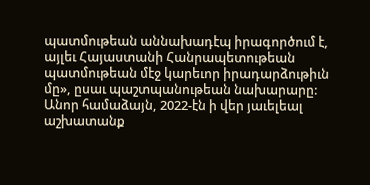պատմութեան աննախադէպ իրագործում է, այլեւ Հայաստանի Հանրապետութեան պատմութեան մէջ կարեւոր իրադարձութիւն մը», ըսաւ պաշտպանութեան նախարարը: Անոր համաձայն, 2022-էն ի վեր յաւելեալ աշխատանք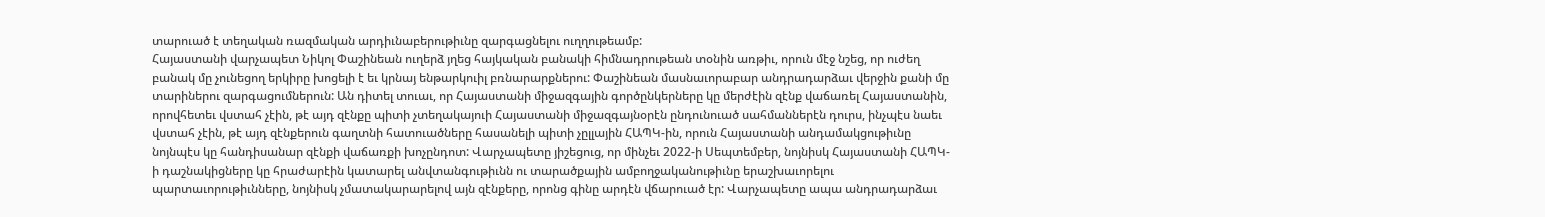տարուած է տեղական ռազմական արդիւնաբերութիւնը զարգացնելու ուղղութեամբ:
Հայաստանի վարչապետ Նիկոլ Փաշինեան ուղերձ յղեց հայկական բանակի հիմնադրութեան տօնին առթիւ, որուն մէջ նշեց, որ ուժեղ բանակ մը չունեցող երկիրը խոցելի է եւ կրնայ ենթարկուիլ բռնարարքներու: Փաշինեան մասնաւորաբար անդրադարձաւ վերջին քանի մը տարիներու զարգացումներուն: Ան դիտել տուաւ, որ Հայաստանի միջազգային գործընկերները կը մերժէին զէնք վաճառել Հայաստանին, որովհետեւ վստահ չէին, թէ այդ զէնքը պիտի չտեղակայուի Հայաստանի միջազգայնօրէն ընդունուած սահմաններէն դուրս, ինչպէս նաեւ վստահ չէին, թէ այդ զէնքերուն գաղտնի հատուածները հասանելի պիտի չըլլային ՀԱՊԿ-ին, որուն Հայաստանի անդամակցութիւնը նոյնպէս կը հանդիսանար զէնքի վաճառքի խոչընդոտ: Վարչապետը յիշեցուց, որ մինչեւ 2022-ի Սեպտեմբեր, նոյնիսկ Հայաստանի ՀԱՊԿ-ի դաշնակիցները կը հրաժարէին կատարել անվտանգութիւնն ու տարածքային ամբողջականութիւնը երաշխաւորելու պարտաւորութիւնները, նոյնիսկ չմատակարարելով այն զէնքերը, որոնց գինը արդէն վճարուած էր: Վարչապետը ապա անդրադարձաւ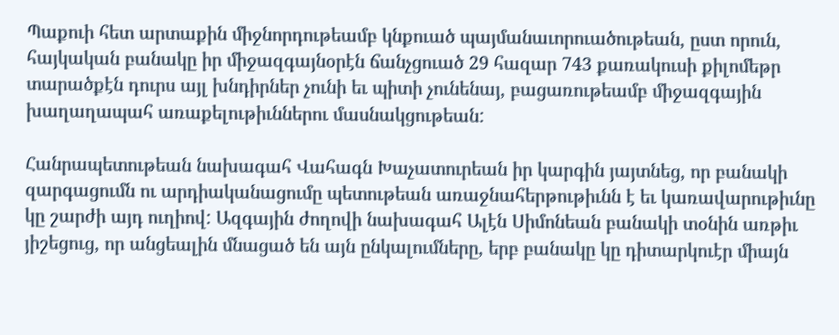Պաքուի հետ արտաքին միջնորդութեամբ կնքուած պայմանաւորուածութեան, ըստ որուն, հայկական բանակը իր միջազգայնօրէն ճանչցուած 29 հազար 743 քառակուսի քիլոմեթր տարածքէն դուրս այլ խնդիրներ չունի եւ պիտի չունենայ, բացառութեամբ միջազգային խաղաղապահ առաքելութիւններու մասնակցութեան:

Հանրապետութեան նախագահ Վահագն Խաչատուրեան իր կարգին յայտնեց, որ բանակի զարգացումն ու արդիականացումը պետութեան առաջնահերթութիւնն է եւ կառավարութիւնը կը շարժի այդ ուղիով: Ազգային ժողովի նախագահ Ալէն Սիմոնեան բանակի տօնին առթիւ յիշեցուց, որ անցեալին մնացած են այն ընկալումները, երբ բանակը կը դիտարկուէր միայն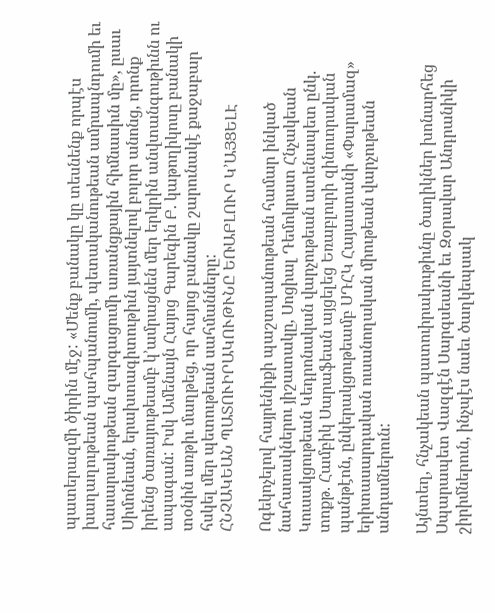պատերազմի ծիրին մէջ: «Մենք բանակը կը տեսնենք որպէս խաղաղութեան պահպանումի, պետականութեան ամրապնդումի եւ հասարակութեան զարգացումի առանցքային հիմնասիւն մը», ըսաւ Սիմոնեան, երախտագիտութիւն յայտնելով բոլոր անոնց, որոնք իրենց ծառայութեամբ կ’ամրացնեն մեր երկրին անվտանգութիւնն ու ապագան: Իսկ Ամենայն Հայոց Գարեգին Բ. կաթողիկոսը բանակի տօնին առթիւ մաղթեց, որ հայոց բանակը շարունակէ քաջաբար հսկել մեր պետութեան սահմանները:
ՀՆՉԱԿԵԱՆ ՊԱՏՈՒԻՐԱԿՈՒԹՒՆԸ ԵՌԱԲԼՈՒՐ Կ’ԱՅՑԵԼԷ

Ոգեկոչելով հայրենիքի պաշտպանութեան համար ինկած նահատակներու յիշատակը, Սոցիալ Դեմոկրատ Հնչակեան Կուսակցութեան Կեդրոնական վարչութեան ատենապետ ընկ. տոքթ. Համբիկ Սարաֆեան այցելեց Եռաբլուրի զինուորական պանթէոն, ընկերակցութեամբ ՍԴՀԿ Հայաստանի «Փարամազ» երիտասարդական ուսանողական միութեան վարչութեան անդամներուն:

Այնտեղ, հնչակեան պատուիրակութիւնը ծաղիկներ խոնարհեց Սպարապետ Վազգէն Սարգսեանի եւ Զօրավար Անդրանիկի շիրիմներուն, ինչպէս նաեւ ծաղկեպսակ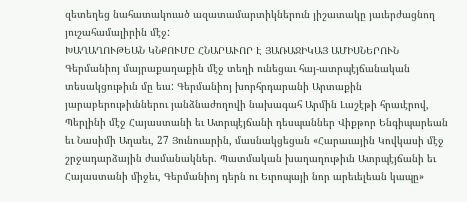զետեղեց նահատակուած ազատամարտիկներուն յիշատակը յաւերժացնող յուշահամալիրին մէջ:
ԽԱՂԱՂՈՒԹԵԱՆ ԿՆՔՈՒՄԸ ՀՆԱՐԱՒՈՐ Է ՅԱՌԱՋԻԿԱՅ ԱՄԻՍՆԵՐՈՒՆ
Գերմանիոյ մայրաքաղաքին մէջ տեղի ունեցաւ հայ-ատրպէյճանական տեսակցութիւն մը եւս: Գերմանիոյ խորհրդարանի Արտաքին յարաբերութիւններու յանձնաժողովի նախագահ Արմին Լաշէթի հրաւէրով, Պերլինի մէջ Հայաստանի եւ Ատրպէյճանի դեսպաններ Վիքթոր Ենգիպարեան եւ Նասիմի Աղաեւ, 27 Յունուարին, մասնակցեցան «Հարաւային Կովկասի մէջ շրջադարձային ժամանակներ. Պատմական խաղաղութիւն Ատրպէյճանի եւ Հայաստանի միջեւ, Գերմանիոյ դերն ու Եւրոպայի նոր արեւելեան կապը»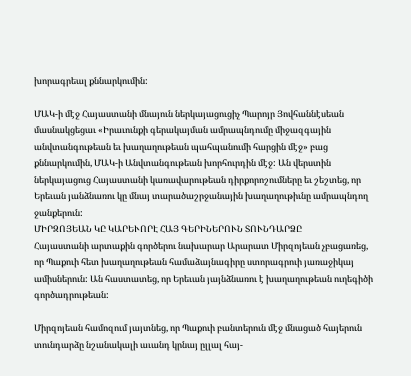խորագրեալ քննարկումին:

ՄԱԿ-ի մէջ Հայաստանի մնայուն ներկայացուցիչ Պարոյր Յովհաննէսեան մասնակցեցաւ «Իրաւունքի գերակայման ամրապնդումը միջազգային անվտանգութեան եւ խաղաղութեան պահպանումի հարցին մէջ» բաց քննարկումին, ՄԱԿ-ի Անվտանգութեան խորհուրդին մէջ: Ան վերստին ներկայացուց Հայաստանի կառավարութեան դիրքորոշումները եւ շեշտեց, որ Երեւան յանձնառու կը մնայ տարածաշրջանային խաղաղութիւնը ամրապնդող ջանքերուն:
ՄԻՐԶՈՅԵԱՆ ԿԸ ԿԱՐԵՒՈՐԷ ՀԱՅ ԳԵՐԻՆԵՐՈՒՆ ՏՈՒՆԴԱՐՁԸ
Հայաստանի արտաքին գործերու նախարար Արարատ Միրզոյեան չբացառեց, որ Պաքուի հետ խաղաղութեան համաձայնագիրը ստորագրուի յառաջիկայ ամիսներուն: Ան հաստատեց, որ Երեւան յայնձնառու է խաղաղութեան ուղեգիծի գործադրութեան:

Միրզոյեան համոզում յայտնեց, որ Պաքուի բանտերուն մէջ մնացած հայերուն տունդարձը նշանակալի աւանդ կրնայ ըլլալ հայ-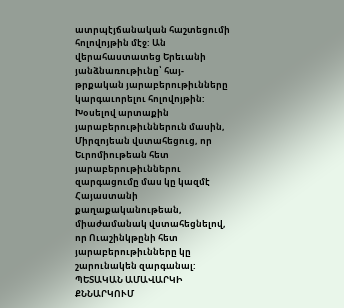ատրպէյճանական հաշտեցումի հոլովոյթին մէջ: Ան վերահաստատեց Երեւանի յանձնառութիւնը՝ հայ-թրքական յարաբերութիւնները կարգաւորելու հոլովոյթին: Խօսելով արտաքին յարաբերութիւններուն մասին, Միրզոյեան վստահեցուց, որ Եւրոմիութեան հետ յարաբերութիւններու զարգացումը մաս կը կազմէ Հայաստանի քաղաքականութեան, միաժամանակ վստահեցնելով, որ Ուաշինկթընի հետ յարաբերութիւնները կը շարունակեն զարգանալ:
ՊԵՏԱԿԱՆ ԱՄԱՎԱՐԿԻ ՔՆՆԱՐԿՈՒՄ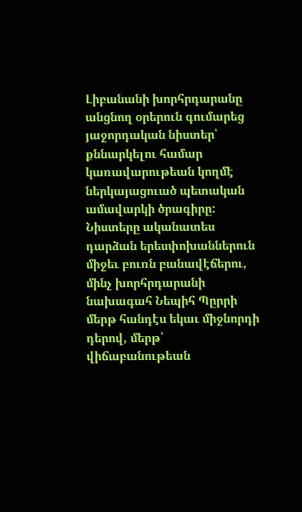Լիբանանի խորհրդարանը անցնող օրերուն գումարեց յաջորդական նիստեր՝ քննարկելու համար կառավարութեան կողմէ ներկայացուած պետական ամավարկի ծրագիրը: Նիստերը ականատես դարձան երեսփոխաններուն միջեւ բուռն բանավէճերու, մինչ խորհրդարանի նախագահ Նեպիհ Պըրրի մերթ հանդէս եկաւ միջնորդի դերով, մերթ՝ վիճաբանութեան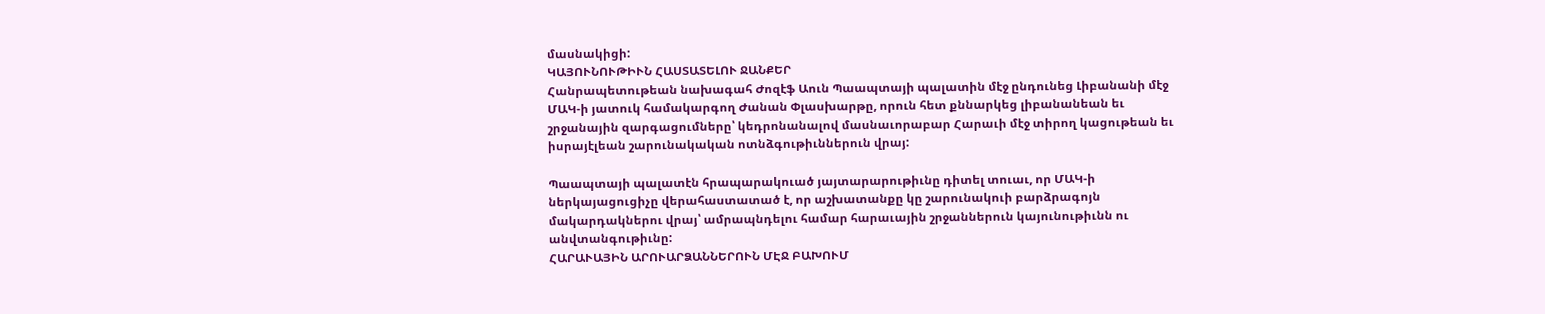մասնակիցի:
ԿԱՅՈՒՆՈՒԹԻՒՆ ՀԱՍՏԱՏԵԼՈՒ ՋԱՆՔԵՐ
Հանրապետութեան նախագահ Ժոզէֆ Աուն Պաապտայի պալատին մէջ ընդունեց Լիբանանի մէջ ՄԱԿ-ի յատուկ համակարգող Ժանան Փլասխարթը, որուն հետ քննարկեց լիբանանեան եւ շրջանային զարգացումները՝ կեդրոնանալով մասնաւորաբար Հարաւի մէջ տիրող կացութեան եւ իսրայէլեան շարունակական ոտնձգութիւններուն վրայ:

Պաապտայի պալատէն հրապարակուած յայտարարութիւնը դիտել տուաւ, որ ՄԱԿ-ի ներկայացուցիչը վերահաստատած է, որ աշխատանքը կը շարունակուի բարձրագոյն մակարդակներու վրայ՝ ամրապնդելու համար հարաւային շրջաններուն կայունութիւնն ու անվտանգութիւնը:
ՀԱՐԱՒԱՅԻՆ ԱՐՈՒԱՐՁԱՆՆԵՐՈՒՆ ՄԷՋ ԲԱԽՈՒՄ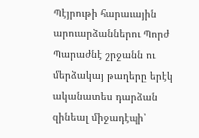Պէյրութի հարաւային արուարձաններու Պորժ Պարաժնէ շրջանն ու մերձակայ թաղերը երէկ ականատես դարձան զինեալ միջադէպի՝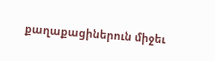քաղաքացիներուն միջեւ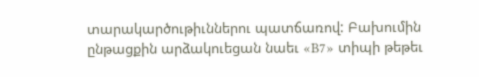տարակարծութիւններու պատճառով: Բախումին ընթացքին արձակուեցան նաեւ «B7» տիպի թեթեւ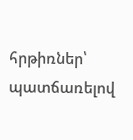հրթիռներ՝ պատճառելով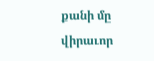քանի մը վիրաւոր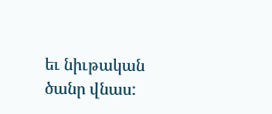եւ նիւթական ծանր վնաս: